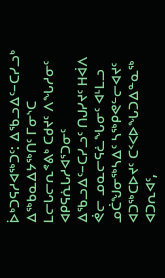ᐆᒃᑐᕋᓱᐊᖅᑐᑦ: ᐃᖃᓗᐃᑦ−ᑕᓯᓗᒃ
ᐃᖅᑲᓇᐃᔭᖅᑎᑦ ᒥᓂᔅᑕ ᒪᓕᒐᓕᕆᕝᕕᒃ ᑕᑯᔪᑦ ᐱᖓᓱᓂᑦ ᐊᑭᕋᕇᒐᓱᐊᕐᑐᓂᑦ
ᐃᖃᓗᐃᑦ−ᑕᓯᓗᑦ ᑎᒍᓯᔪᑦ ᕼᐋᐱ ᕚᓕ ᓄᓇᓕᕋᓛᖓᓂᑦ ᐊᒻᒪᓗ ᓄᑖᖑᓂᖅᓴᐃᑦ ᓴᖅᑭᕙᓪᓕᐊᔪᑦ ᐊᑐᖅᑕᐅᔪᑦ ᑕᑉᐸᐅᖓᑐᐃᓐᓇᖅ ᐊᑐᕆᐊᑦ,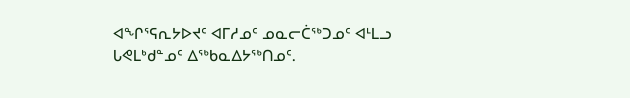ᐊᖏᕐᕋᕆᔭᐅᔪᑦ ᐊᒥᓱᓄᑦ ᓄᓇᓕᑖᖅᑐᓄᑦ ᐊᒻᒪᓗ ᒐᕙᒪᒃᑯᓐᓄᑦ ᐃᖅᑲᓇᐃᔭᖅᑎᓄᑦ.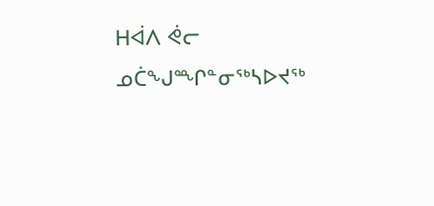ᕼᐋᐱ ᕚᓕ ᓄᑖᖑᙱᓐᓂᖅᓴᐅᔪᖅ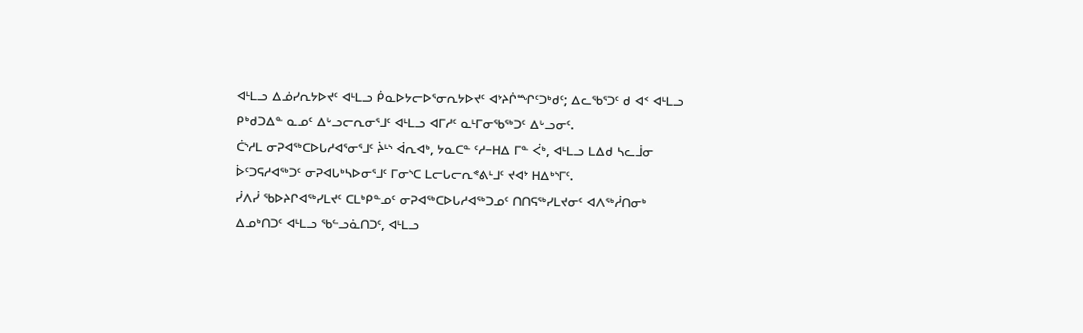ᐊᒻᒪᓗ ᐃᓅᓯᕆᔭᐅᔪᑦ ᐊᒻᒪᓗ ᑮᓇᐅᔭᓕᐅᕐᓂᕆᔭᐅᔪᑦ ᐊᔾᔨᒌᙱᑦᑐᒃᑯᑦ; ᐃᓚᖃᕐᑐᑦ ᑯ ᐊᑉ ᐊᒻᒪᓗ ᑭᒃᑯᑐᐃᓐ ᓇᓄᑦ ᐃᒡᓗᓕᕆᓂᕐᒧᑦ ᐊᒻᒪᓗ ᐊᒥᓱᑦ ᓇᒻᒥᓂᖃᖅᑐᑦ ᐃᒡᓗᓂᑦ.
ᑖᔅᓱᒪ ᓂᕈᐊᖅᑕᐅᒐᓱᐊᕐᓂᕐᒧᑦ ᔩᒻᔅ ᐋᕆᐊᒃ, ᔭᓇᑕᓐ ᑦᓱ−ᕼᐃ ᒥᓐ ᐹᒃ, ᐊᒻᒪᓗ ᒪᐃᑯ ᓴᓚᒨᓂ ᐆᑦᑐᕋᓱᐊᖅᑐᑦ ᓂᕈᐊᒐᒃᓴᐅᓂᕐᒧᑦ ᒥᓂᔅᑕ ᒪᓕᒐᓕᕆᕝᕕᒻᒧᑦ ᔪᐊᔾ ᕼᐃᒃᔅᒥᑦ.
ᓰᐱᓰ ᖃᐅᔨᒋᐊᖅᓯᒪᔪᑦ ᑕᒪᒃᑭᓐᓄᑦ ᓂᕈᐊᖅᑕᐅᒐᓱᐊᖅᑐᓄᑦ ᑎᑎᕋᖅᓯᒪᔪᓂᑦ ᐊᐱᖅᓲᑎᓂᒃ ᐃᓄᒃᑎᑐᑦ ᐊᒻᒪᓗ ᖃᓪᓗᓈᑎᑐᑦ, ᐊᒻᒪᓗ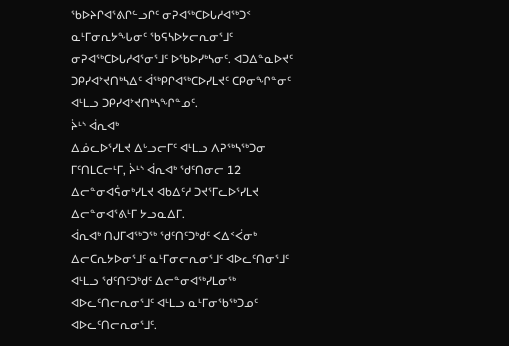ᖃᐅᔨᒋᐊᕐᕕᒋᓪᓗᒋᑦ ᓂᕈᐊᖅᑕᐅᒐᓱᐊᖅᑐᑉ ᓇᒻᒥᓂᕆᔭᖓᓂᑦ ᖃᕋᓴᐅᔭᓕᕆᓂᕐᒧᑦ ᓂᕈᐊᖅᑕᐅᒐᓱᐊᕐᓂᕐᒧᑦ ᐅᖃᐅᓯᒃᓴᓂᑦ. ᐊᑐᐃᓐᓇᐅᔪᑦ ᑐᑭᓯᐊᔾᔪᑎᒃᓴᐃᑦ ᐋᖅᑭᒋᐊᖅᑕᐅᓯᒪᔪᑦ ᑕᑭᓂᖏᓐᓂᑦ ᐊᒻᒪᓗ ᑐᑭᓯᐊᔾᔪᑎᒃᓴᖏᓐᓄᑦ.
ᔩᒻᔅ ᐋᕆᐊᒃ
ᐃᓅᓚᐅᕐᓯᒪᔪ ᐃᒡᓗᓕᒥᑦ ᐊᒻᒪᓗ ᐱᕈᖅᓴᖅᑐᓂ ᒥᑦᑎᒪᑕᓕᒻᒥ, ᔩᒻᔅ ᐋᕆᐊᒃ ᖁᑦᑎᓂᓕ 12 ᐃᓕᓐᓂᐊᕌᓂᒃᓯᒪᔪ ᐊᑲᐃᑦᓱ ᑐᔪᕐᒥᓚᐅᕐᓯᒪᔪ ᐃᓕᓐᓂᐊᕐᕕᒻᒥ ᔭᓗᓇᐃᒥ.
ᐋᕆᐊᒃ ᑎᒍᒥᐊᖅᑐᖅ ᖁᑦᑎᑦᑐᒃᑯᑦ ᐸᐃᑉᐹᓂᒃ ᐃᓕᑕᕆᔭᐅᓂᕐᒧᑦ ᓇᒻᒥᓂᓕᕆᓂᕐᒧᑦ ᐊᐅᓚᑦᑎᓂᕐᒧᑦ ᐊᒻᒪᓗ ᖁᑦᑎᑦᑐᒃᑯᑦ ᐃᓕᓐᓂᐊᖅᓯᒪᓂᖅ ᐊᐅᓚᑦᑎᓕᕆᓂᕐᒧᑦ ᐊᒻᒪᓗ ᓇᒻᒥᓂᖃᖅᑐᓄᑦ ᐊᐅᓚᑦᑎᓕᕆᓂᕐᒧᑦ.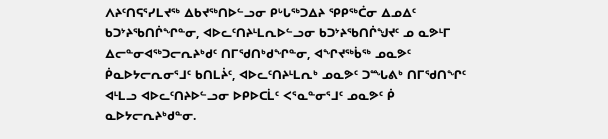ᐱᔨᑦᑎᕋᕐᓯᒪᔪᖅ ᐃᑲᔪᖅᑎᐅᓪᓗᓂ ᑭᒡᒐᖅᑐᐃᔨ ᕿᑭᖅᑖᓂ ᐃᓄᐃᑦ ᑲᑐᔾᔨᖃᑎᒌᖏᓐᓂ, ᐊᐅᓚᑦᑎᔨᒻᒪᕆᐅᓪᓗᓂ ᑲᑐᔾᔨᖃᑎᒌᖑᔪᑦ ᓄ ᓇᕗᒻᒥ ᐃᓕᓐᓂᐊᖅᑐᓕᕆᔨᒃᑯᑦ ᑎᒥᖁᑎᒃᑯᖏᓐᓂ, ᐊᖏᔪᖅᑳᖅ ᓄᓇᕗᑦ ᑮᓇᐅᔭᓕᕆᓂᕐᒧᑦ ᑲᑎᒪᔩᑦ, ᐊᐅᓚᑦᑎᔨᒻᒪᕆᒃ ᓄᓇᕗᑦ ᑐᙵᕕᒃ ᑎᒥᖁᑎᖏᑦ ᐊᒻᒪᓗ ᐊᐅᓚᑦᑎᔨᐅᓪᓗᓂ ᐅᑭᐅᑕᒫᑦ ᐸᕐᓇᓐᓂᕐᒧᑦ ᓄᓇᕗᑦ ᑮ ᓇᐅᔭᓕᕆᔨᒃᑯᓐᓂ.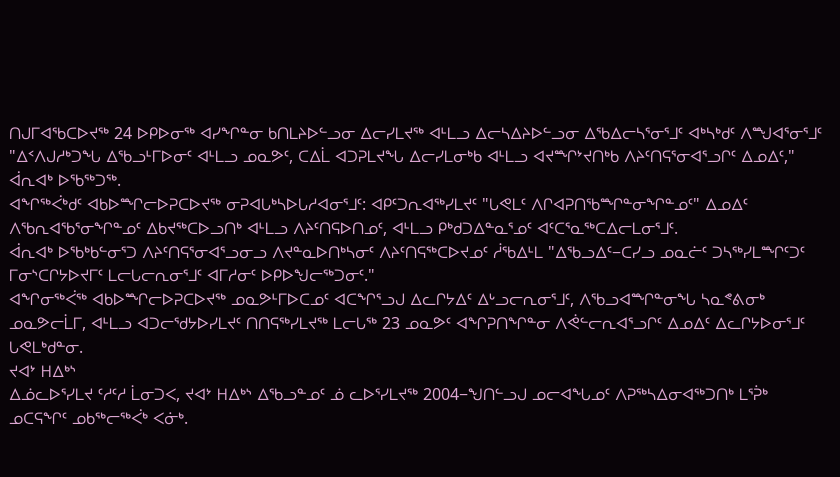ᑎᒍᒥᐊᖃᑕᐅᔪᖅ 24 ᐅᑭᐅᓂᖅ ᐊᓯᖏᓐᓂ ᑲᑎᒪᔨᐅᓪᓗᓂ ᐃᓕᓯᒪᔪᖅ ᐊᒻᒪᓗ ᐃᓕᓴᐃᔨᐅᓪᓗᓂ ᐃᖃᐃᓕᓴᕐᓂᕐᒧᑦ ᐊᒃᓴᒃᑯᑦ ᐱᙳᐊᕐᓂᕐᒧᑦ
"ᐃᑉᐱᒍᓱᒃᑐᖓ ᐃᖃᓗᒻᒥᐅᓂᑦ ᐊᒻᒪᓗ ᓄᓇᕗᑦ, ᑕᐃᒫ ᐊᑐᕈᒪᔪᖓ ᐃᓕᓯᒪᓂᒃᑲ ᐊᒻᒪᓗ ᐊᔪᙱᔾᔪᑎᒃᑲ ᐱᔨᑦᑎᕋᕐᓂᐊᕐᓗᒋᑦ ᐃᓄᐃᑦ," ᐋᕆᐊᒃ ᐅᖃᖅᑐᖅ.
ᐊᖏᖅᐹᒃᑯᑦ ᐊᑲᐅᙱᓕᐅᕈᑕᐅᔪᖅ ᓂᕈᐊᒐᒃᓴᐅᒐᓱᐊᓂᕐᒧᑦ: ᐊᑭᑦᑐᕆᐊᖅᓯᒪᔪᑦ "ᒐᕙᒪᑦ ᐱᒋᐊᕈᑎᖃᙱᓐᓂᖏᓐᓄᑦ" ᐃᓄᐃᑦ ᐱᖃᕆᐊᖃᕐᓂᖏᓐᓄᑦ ᐃᑲᔪᖅᑕᐅᓗᑎᒃ ᐊᒻᒪᓗ ᐱᔨᑦᑎᕋᐅᑎᓄᑦ, ᐊᒻᒪᓗ ᑭᒃᑯᑐᐃᓐᓇᕐᓄᑦ ᐊᑦᑕᕐᓇᖅᑕᐃᓕᒪᓂᕐᒧᑦ.
ᐋᕆᐊᒃ ᐅᖃᒃᑲᓪᓂᕐᑐ ᐱᔨᑦᑎᕋᕐᓂᐊᕐᓗᓂᓗ ᐱᔪᓐᓇᐅᑎᒃᓴᓂᑦ ᐱᔨᑦᑎᕋᖅᑕᐅᔪᓄᑦ ᓲᖃᐃᒻᒪ "ᐃᖃᓗᐃᑦ−ᑕᓯᓗ ᓄᓇᓖᑦ ᑐᓴᖅᓯᒪᙱᑦᑐᑦ ᒥᓂᔅᑕᒋᔭᐅᔪᒥᑦ ᒪᓕᒐᓕᕆᓂᕐᒧᑦ ᐊᒥᓱᓂᑦ ᐅᑭᐅᖑᓕᖅᑐᓂᑦ."
ᐊᖏᓂᖅᐹᖅ ᐊᑲᐅᙱᓕᐅᕈᑕᐅᔪᖅ ᓄᓇᕗᒻᒥᐅᑕᓄᑦ ᐊᑕᖏᕐᓗᒍ ᐃᓚᒋᔭᐃᑦ ᐃᒡᓗᓕᕆᓂᕐᒧᑦ, ᐱᖃᓗᐊᙱᓐᓂᖓ ᓴᓇᕝᕕᓂᒃ ᓄᓇᕗᓕᒫᒥ, ᐊᒻᒪᓗ ᐊᑐᓕᖁᔭᐅᓯᒪᔪᑦ ᑎᑎᕋᖅᓯᒪᔪᖅ ᒪᓕᒐᖅ 23 ᓄᓇᕗᑦ ᐊᖏᕈᑎᖏᓐᓂ ᐱᕚᓪᓕᕆᐊᕐᓗᒋᑦ ᐃᓄᐃᑦ ᐃᓚᒋᔭᐅᓂᕐᒧᑦ ᒐᕙᒪᒃᑯᓐᓂ.
ᔪᐊᔾ ᕼᐃᒃᔅ
ᐃᓅᓚᐅᕐᓯᒪᔪ ᑦᓱᑦᓱ ᒫᓂᑐᐸ, ᔪᐊᔾ ᕼᐃᒃᔅ ᐃᖃᓗᓐᓄᑦ ᓅ ᓚᐅᕐᓯᒪᔪᖅ 2004−ᖑᑎᓪᓗᒍ ᓄᓕᐊᖓᓄᑦ ᐱᕈᖅᓴᐃᓂᐊᖅᑐᑎᒃ ᒪᕐᕉᒃ ᓄᑕᕋᖏᑦ ᓄᑲᖅᓕᖅᐹᒃ ᐸᓃᒃ.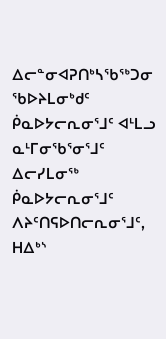ᐃᓕᓐᓂᐊᕈᑎᒃᓴᖃᖅᑐᓂ ᖃᐅᔨᒪᓂᒃᑯᑦ ᑮᓇᐅᔭᓕᕆᓂᕐᒧᑦ ᐊᒻᒪᓗ ᓇᒻᒥᓂᖃᕐᓂᕐᒧᑦ ᐃᓕᓯᒪᓂᖅ ᑮᓇᐅᔭᓕᕆᓂᕐᒧᑦ ᐱᔨᑦᑎᕋᐅᑎᓕᕆᓂᕐᒧᑦ, ᕼᐃᒃᔅ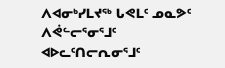ᐱᐊᓂᒃᓯᒪᔪᖅ ᒐᕙᒪᑦ ᓄᓇᕗᑦ ᐱᕚᓪᓕᕐᓂᕐᒧᑦ ᐊᐅᓚᑦᑎᓕᕆᓂᕐᒧᑦ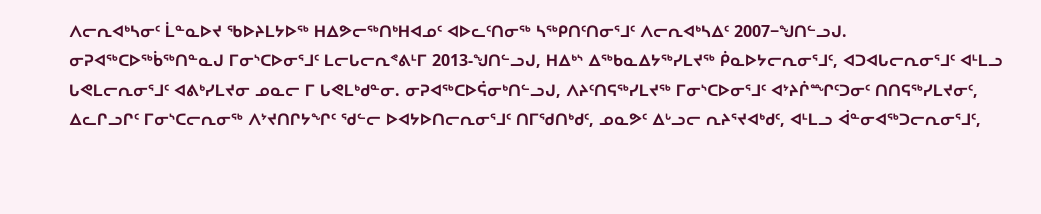ᐱᓕᕆᐊᒃᓴᓂᑦ ᒫᓐᓇᐅᔪ ᖃᐅᔨᒪᔭᐅᖅ ᕼᐃᕗᓕᖅᑎᒃᕼᐊᓄᑦ ᐊᐅᓚᑦᑎᓂᖅ ᓴᖅᑭᑎᑦᑎᓂᕐᒧᑦ ᐱᓕᕆᐊᒃᓴᐃᑦ 2007−ᖑᑎᓪᓗᒍ.
ᓂᕈᐊᖅᑕᐅᖅᑳᖅᑎᓐᓇᒍ ᒥᓂᔅᑕᐅᓂᕐᒧᑦ ᒪᓕᒐᓕᕆᕝᕕᒻᒥ 2013-ᖑᑎᓪᓗᒍ, ᕼᐃᒃᔅ ᐃᖅᑲᓇᐃᔭᖅᓯᒪᔪᖅ ᑮᓇᐅᔭᓕᕆᓂᕐᒧᑦ, ᐊᑐᐊᒐᓕᕆᓂᕐᒧᑦ ᐊᒻᒪᓗ ᒐᕙᒪᓕᕆᓂᕐᒧᑦ ᐊᕕᒃᓯᒪᔪᓂ ᓄᓇᓕ ᒥ ᒐᕙᒪᒃᑯᓐᓂ. ᓂᕈᐊᖅᑕᐅᕌᓂᒃᑎᓪᓗᒍ, ᐱᔨᑦᑎᕋᖅᓯᒪᔪᖅ ᒥᓂᔅᑕᐅᓂᕐᒧᑦ ᐊᔾᔨᒌᙱᑦᑐᓂᑦ ᑎᑎᕋᖅᓯᒪᔪᓂᑦ, ᐃᓚᒋᓗᒋᑦ ᒥᓂᔅᑕᓕᕆᓂᖅ ᐱᔾᔪᑎᒋᔭᖏᑦ ᖁᓪᓕ ᐅᐊᔭᐅᑎᓕᕆᓂᕐᒧᑦ ᑎᒥᖁᑎᒃᑯᑦ, ᓄᓇᕗᑦ ᐃᒡᓗᓕ ᕆᔨᕐᔪᐊᒃᑯᑦ, ᐊᒻᒪᓗ ᐋᓐᓂᐊᖅᑐᓕᕆᓂᕐᒧᑦ,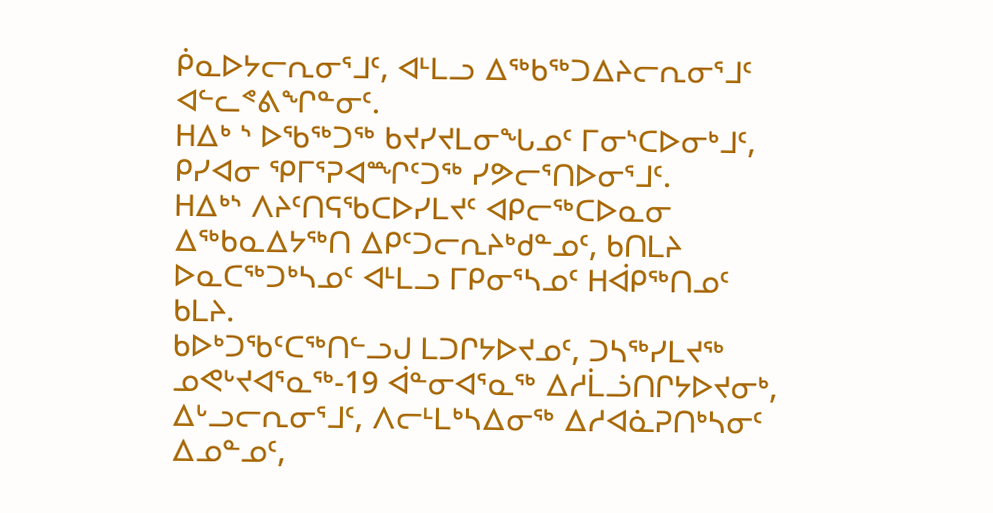ᑮᓇᐅᔭᓕᕆᓂᕐᒧᑦ, ᐊᒻᒪᓗ ᐃᖅᑲᖅᑐᐃᔨᓕᕆᓂᕐᒧᑦ ᐊᓪᓚᕝᕕᖏᓐᓂᑦ.
ᕼᐃᒃ ᔅ ᐅᖃᖅᑐᖅ ᑲᔪᓯᔪᒪᓂᖓᓄᑦ ᒥᓂᔅᑕᐅᓂᒃᒧᑦ, ᑭᓯᐊᓂ ᕿᒥᕐᕈᐊᙱᑦᑐᖅ ᓯᕗᓕᕐᑎᐅᓂᕐᒧᑦ.
ᕼᐃᒃᔅ ᐱᔨᑦᑎᕋᖃᑕᐅᓯᒪᔪᑦ ᐊᑭᓕᖅᑕᐅᓇᓂ ᐃᖅᑲᓇᐃᔭᖅᑎ ᐃᑭᑦᑐᓕᕆᔨᒃᑯᓐᓄᑦ, ᑲᑎᒪᔨ ᐅᓇᑕᖅᑐᒃᓴᓄᑦ ᐊᒻᒪᓗ ᒥᑭᓂᕐᓴᓄᑦ ᕼᐋᑭᖅᑎᓄᑦ ᑲᒪᔨ.
ᑲᐅᒃᑐᖃᑦᑕᖅᑎᓪᓗᒍ ᒪᑐᒋᔭᐅᔪᓄᑦ, ᑐᓴᖅᓯᒪᔪᖅ ᓄᕙᒡᔪᐊᕐᓇᖅ-19 ᐋᓐᓂᐊᕐᓇᖅ ᐃᓱᒫᓘᑎᒋᔭᐅᔪᓂᒃ, ᐃᒡᓗᓕᕆᓂᕐᒧᑦ, ᐱᓕᒻᒪᒃᓴᐃᓂᖅ ᐃᓱᐊᓈᕈᑎᒃᓴᓂᑦ ᐃᓄᓐᓄᑦ,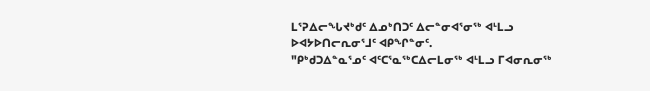ᒪᕐᕈᐃᓕᖓᔪᒃᑯᑦ ᐃᓄᒃᑎᑐᑦ ᐃᓕᓐᓂᐊᕐᓂᖅ ᐊᒻᒪᓗ ᐅᐊᔭᐅᑎᓕᕆᓂᕐᒧᑦ ᐊᑭᖏᓐᓂᑦ.
"ᑭᒃᑯᑐᐃᓐᓇᕐᓄᑦ ᐊᑦᑕᕐᓇᖅᑕᐃᓕᒪᓂᖅ ᐊᒻᒪᓗ ᒥᐊᓂᕆᓂᖅ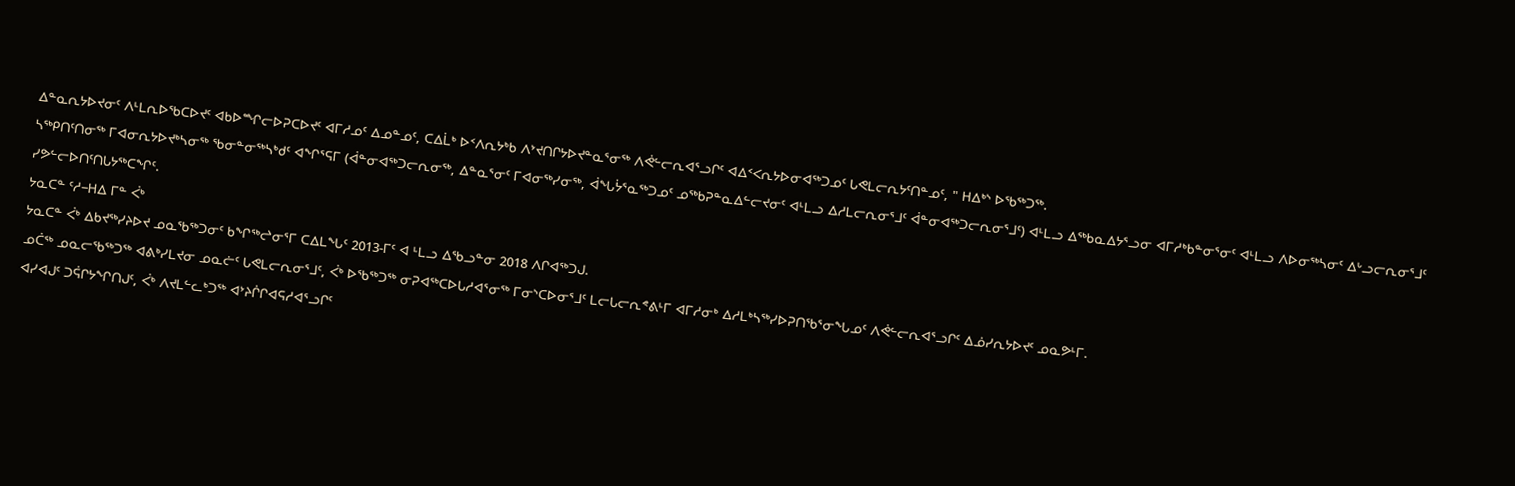ᐃᓐᓇᕆᔭᐅᔪᓂᑦ ᐱᒻᒪᕆᐅᖃᑕᐅᔪᑦ ᐊᑲᐅᙱᓕᐅᕈᑕᐅᔪᑦ ᐊᒥᓱᓄᑦ ᐃᓄᓐᓄᑦ, ᑕᐃᒫᒃ ᐅᑉᐱᕆᔭᒃᑲ ᐱᔾᔪᑎᒋᔭᐅᔪᓐᓇᕐᓂᖅ ᐱᕚᓪᓕᕆᐊᕐᓗᒋᑦ ᐊᐃᑉᐸᕆᔭᐅᓂᐊᖅᑐᓄᑦ ᒐᕙᒪᓕᕆᔭᑦᑎᓐᓄᑦ, " ᕼᐃᒃᔅ ᐅᖃᖅᑐᖅ.
ᓴᖅᑭᑎᑦᑎᓂᖅ ᒥᐊᓂᕆᔭᐅᔪᒃᓴᓂᖅ ᖃᓂᓐᓂᖅᓴᒃᑯᑦ ᐊᖏᕐᕋᒥ (ᐋᓐᓂᐊᖅᑐᓕᕆᓂᖅ, ᐃᓐᓇᕐᓂᑦ ᒥᐊᓂᖅᓯᓂᖅ, ᐋᖓᔮᕐᓇᖅᑐᓄᑦ ᓄᖅᑲᕈᓐᓇᐃᓪᓕᔪᓂᑦ ᐊᒻᒪᓗ ᐃᓱᒪᓕᕆᓂᕐᒧᑦ ᐋᓐᓂᐊᖅᑐᓕᕆᓂᕐᒧᑦ) ᐊᒻᒪᓗ ᐃᖅᑲᓇᐃᔭᕐᓗᓂ ᐊᒥᓱᒃᑲᓐᓂᕐᓂᑦ ᐊᒻᒪᓗ ᐱᐅᓂᖅᓴᓂᑦ ᐃᒡᓗᓕᕆᓂᕐᒧᑦ ᓯᕗᓪᓕᐅᑎᑦᑎᒐᔭᖅᑕᖏᑦ.
ᔭᓇᑕᓐ ᑦᓱ−ᕼᐃ ᒥᓐ ᐹᒃ
ᔭᓇᑕᓐ ᐹᒃ ᐃᑲᔪᖅᓯᔨᐅᔪ ᓄᓇᖃᖅᑐᓂᑦ ᑲᖏᖅᖠᓂᕐᒥ ᑕᐃᒪᖓᑦ 2013-ᒥᑦ ᐊ ᒻᒪᓗ ᐃᖃᓗᓐᓂ 2018 ᐱᒋᐊᖅᑐᒍ.
ᓄᑖᖅ ᓄᓇᓕᖃᖅᑐᖅ ᐊᕕᒃᓯᒪᔪᓂ ᓄᓇᓖᑦ ᒐᕙᒪᓕᕆᓂᕐᒧᑦ, ᐹᒃ ᐅᖃᖅᑐᖅ ᓂᕈᐊᖅᑕᐅᒐᓱᐊᕐᓂᖅ ᒥᓂᔅᑕᐅᓂᕐᒧᑦ ᒪᓕᒐᓕᕆᕝᕕᒻᒥ ᐊᒥᓱᓂᒃ ᐃᓱᒪᒃᓴᖅᓯᐅᕈᑎᖃᕐᓂᖓᓄᑦ ᐱᕚᓪᓕᕆᐊᕐᓗᒋᑦ ᐃᓅᓯᕆᔭᐅᔪᑦ ᓄᓇᕗᒻᒥ.
ᐊᓯᐊᒍᑦ ᑐᕌᒋᔭᖏᑎᒍᑦ, ᐹᒃ ᐱᔪᒪᓪᓚᒃᑐᖅ ᐊᔾᔨᒌᒋᐊᕋᓱᐊᕐᓗᒋᑦ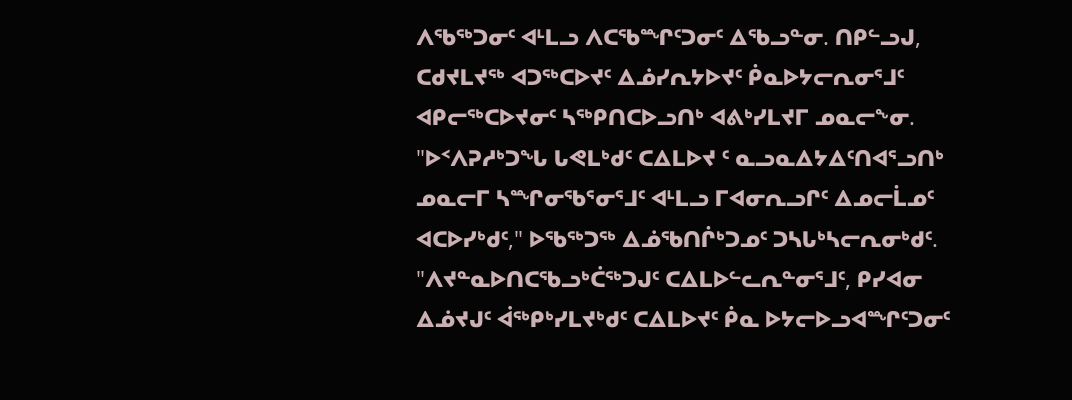ᐱᖃᖅᑐᓂᑦ ᐊᒻᒪᓗ ᐱᑕᖃᙱᑦᑐᓂᑦ ᐃᖃᓗᓐᓂ. ᑎᑭᓪᓗᒍ, ᑕᑯᔪᒪᔪᖅ ᐊᑐᖅᑕᐅᔪᑦ ᐃᓅᓯᕆᔭᐅᔪᑦ ᑮᓇᐅᔭᓕᕆᓂᕐᒧᑦ ᐊᑭᓕᖅᑕᐅᔪᓂᑦ ᓴᖅᑭᑎᑕᐅᓗᑎᒃ ᐊᕕᒃᓯᒪᔪᒥ ᓄᓇᓕᖕᓂ.
"ᐅᑉᐱᕈᓱᒃᑐᖓ ᒐᕙᒪᒃᑯᑦ ᑕᐃᒪᐅᔪ ᑦ ᓇᓗᓇᐃᔭᐃᑦᑎᐊᕐᓗᑎᒃ ᓄᓇᓕᒥ ᓴᙱᓂᖃᕐᓂᕐᒧᑦ ᐊᒻᒪᓗ ᒥᐊᓂᕆᓗᒋᑦ ᐃᓄᓕᒫᓄᑦ ᐊᑕᐅᓯᒃᑯᑦ," ᐅᖃᖅᑐᖅ ᐃᓅᖃᑎᒌᒃᑐᓄᑦ ᑐᓴᒐᒃᓴᓕᕆᓂᒃᑯᑦ. "ᐱᔪᓐᓇᐅᑎᑕᖃᓗᒃᑖᖅᑐᒍᑦ ᑕᐃᒪᐅᓪᓚᕆᓐᓂᕐᒧᑦ, ᑭᓯᐊᓂ ᐃᓅᔪᒍᑦ ᐋᖅᑭᒃᓯᒪᔪᒃᑯᑦ ᑕᐃᒪᐅᔪᑦ ᑮᓇ ᐅᔭᓕᐅᓗᐊᙱᑦᑐᓂᑦ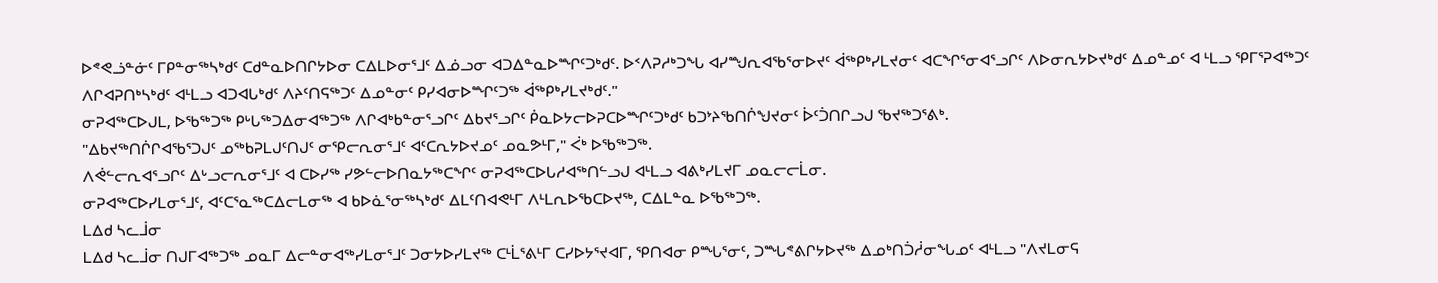ᐅᕝᕙᓘᓐᓃᑦ ᒥᑭᓐᓂᖅᓴᒃᑯᑦ ᑕᑯᓐᓇᐅᑎᒋᔭᐅᓂ ᑕᐃᒪᐅᓂᕐᒧᑦ ᐃᓅᓗᓂ ᐊᑐᐃᓐᓇᐅᙱᑦᑐᒃᑯᑦ. ᐅᑉᐱᕈᓱᒃᑐᖓ ᐊᓯᙳᕆᐊᖃᕐᓂᐅᔪᑦ ᐋᖅᑭᒃᓯᒪᔪᓂᑦ ᐊᑕᖏᕐᓂᐊᕐᓗᒋᑦ ᐱᐅᓂᕆᔭᐅᔪᒃᑯᑦ ᐃᓄᓐᓄᑦ ᐊ ᒻᒪᓗ ᕿᒥᕐᕈᐊᖅᑐᑦ ᐱᒋᐊᕈᑎᒃᓴᒃᑯᑦ ᐊᒻᒪᓗ ᐊᑐᐊᒐᒃᑯᑦ ᐱᔨᑦᑎᕋᖅᑐᑦ ᐃᓄᓐᓂᑦ ᑭᓯᐊᓂᐅᙱᑦᑐᖅ ᐋᖅᑭᒃᓯᒪᔪᒃᑯᑦ."
ᓂᕈᐊᖅᑕᐅᒍᒪ, ᐅᖃᖅᑐᖅ ᑭᒡᒐᖅᑐᐃᓂᐊᖅᑐᖅ ᐱᒋᐊᒃᑲᓐᓂᕐᓗᒋᑦ ᐃᑲᔪᕐᓗᒋᑦ ᑮᓇᐅᔭᓕᐅᕈᑕᐅᙱᑦᑐᒃᑯᑦ ᑲᑐᔾᔨᖃᑎᒌᖑᔪᓂᑦ ᐆᑦᑑᑎᒋᓗᒍ ᖃᔪᖅᑐᕐᕕᒃ.
"ᐃᑲᔪᖅᑎᒌᒋᐊᖃᕐᑐᒍᑦ ᓄᖅᑲᕈᒪᒍᑦᑎᒍᑦ ᓂᕿᓕᕆᓂᕐᒧᑦ ᐊᑦᑕᕆᔭᐅᔪᓄᑦ ᓄᓇᕗᒻᒥ," ᐹᒃ ᐅᖃᖅᑐᖅ.
ᐱᕚᓪᓕᕆᐊᕐᓗᒋᑦ ᐃᒡᓗᓕᕆᓂᕐᒧᑦ ᐊ ᑕᐅᓯᖅ ᓯᕗᓪᓕᐅᑎᓇᔭᖅᑕᖏᑦ ᓂᕈᐊᖅᑕᐅᒐᓱᐊᖅᑎᓪᓗᒍ ᐊᒻᒪᓗ ᐊᕕᒃᓯᒪᔪᒥ ᓄᓇᓕᓕᒫᓂ.
ᓂᕈᐊᖅᑕᐅᓯᒪᓂᕐᒧᑦ, ᐊᑦᑕᕐᓇᖅᑕᐃᓕᒪᓂᖅ ᐊ ᑲᐅᓈᕐᓂᖅᓴᒃᑯᑦ ᐃᒪᑦᑎᐊᕙᒻᒥ ᐱᒻᒪᕆᐅᖃᑕᐅᔪᖅ, ᑕᐃᒪᓐᓇ ᐅᖃᖅᑐᖅ.
ᒪᐃᑯ ᓴᓚᒨᓂ
ᒪᐃᑯ ᓴᓚᒨᓂ ᑎᒍᒥᐊᖅᑐᖅ ᓄᓇᒥ ᐃᓕᓐᓂᐊᖅᓯᒪᓂᕐᒧᑦ ᑐᓂᔭᐅᓯᒪᔪᖅ ᑕᒻᒫᕐᕕᒻᒥ ᑕᓯᐅᔭᕐᔪᐊᒥ, ᕿᑎᐊᓂ ᑭᙵᕐᓂᑦ, ᑐᙵᕝᕕᒋᔭᐅᔪᖅ ᐃᓄᒃᑎᑑᓲᓂᖓᓄᑦ ᐊᒻᒪᓗ "ᐱᔪᒪᓂᕋ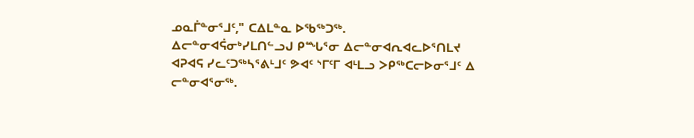ᓄᓇᒦᓐᓂᕐᒧᑦ," ᑕᐃᒪᓐᓇ ᐅᖃᖅᑐᖅ.
ᐃᓕᓐᓂᐊᕌᓂᒃᓯᒪᑎᓪᓗᒍ ᑭᙵᕐᓂ ᐃᓕᓐᓂᐊᕆᐊᓚᐅᕐᑎᒪᔪ ᐊᕈᐊᕋ ᓯᓚᑦᑐᖅᓴᕐᕕᒻᒧᑦ ᕗᐊᑦ ᔅᒥᑦᒥ ᐊᒻᒪᓗ ᐳᑭᖅᑕᓕᐅᓂᕐᒧᑦ ᐃ ᓕᓐᓂᐊᕐᓂᖅ.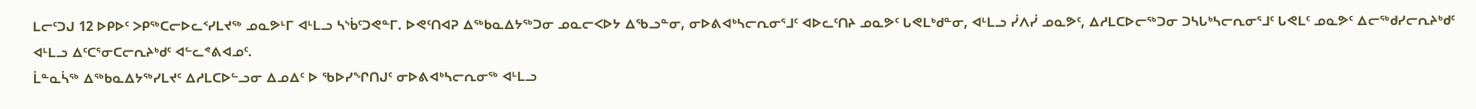ᒪᓕᑦᑐᒍ 12 ᐅᑭᐅᑦ ᐳᑭᖅᑕᓕᐅᓚᑉᓯᒪᔪᖅ ᓄᓇᕗᒻᒥ ᐊᒻᒪᓗ ᓴᔅᑳᑦᑐᕙᓐᒥ. ᐅᕙᑦᑎᐊᕈ ᐃᖅᑲᓇᐃᔭᖅᑐᓂ ᓄᓇᓕᐸᐅᔭ ᐃᖃᓗᓐᓂ, ᓂᐅᕕᐊᒃᓴᓕᕆᓂᕐᒧᑦ ᐊᐅᓚᑦᑎᔨ ᓄᓇᕗᑦ ᒐᕙᒪᒃᑯᓐᓂ, ᐊᒻᒪᓗ ᓰᐱᓰ ᓄᓇᕗᑦ, ᐃᓱᒪᑕᐅᓕᖅᑐᓂ ᑐᓴᒐᒃᓴᓕᕆᓂᕐᒧᑦ ᒐᕙᒪᑦ ᓄᓇᕗᑦ ᐃᓕᖅᑯᓯᓕᕆᔨᒃᑯᑦ ᐊᒻᒪᓗ ᐃᑦᑕᕐᓂᑕᓕᕆᔨᒃᑯᑦ ᐊᓪᓚᕝᕕᐊᓄᑦ.
ᒫᓐᓇᓵᖅ ᐃᖅᑲᓇᐃᔭᖅᓯᒪᔪᑦ ᐃᓱᒪᑕᐅᓪᓗᓂ ᐃᓄᐃᑦ ᐅ ᖃᐅᓯᖏᑎᒍᑦ ᓂᐅᕕᐊᒃᓴᓕᕆᓂᖅ ᐊᒻᒪᓗ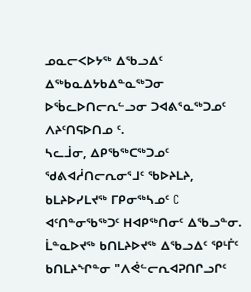ᓄᓇᓕᐸᐅᔭᖅ ᐃᖃᓗᐃᑦ ᐃᖅᑲᓇᐃᔭᑲᐃᓐᓇᖅᑐᓂ ᐅᖄᓚᐅᑎᓕᕆᓪᓗᓂ ᑐᐊᕕᕐᓇᖅᑐᓄᑦ ᐱᔨᑦᑎᕋᐅᑎᓄ ᑦ.
ᓴᓚᒨᓂ, ᐃᑭᖃᖅᑕᖅᑐᓄᑦ ᖁᕕᐊᓲᑎᓕᕆᓂᕐᒧᑦ ᖃᐅᔨᒪᔨ, ᑲᒪᔨᐅᓯᒪᔪᖅ ᒥᑭᓂᖅᓴᓄᑦ C ᐊᑦᑎᓐᓂᖃᖅᑐᑦ ᕼᐊᑭᖅᑎᓂᑦ ᐃᖃᓗᓐᓂ. ᒫᓐᓇᐅᔪᖅ ᑲᑎᒪᔨᐅᔪᖅ ᐃᖃᓗᐃᑦ ᕿᒻᒦᑦ ᑲᑎᒪᔨᖏᓐᓂ "ᐱᕚᓪᓕᕆᐊᕈᑎᒋᓗᒋᑦ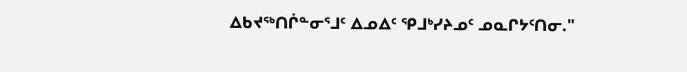ᐃᑲᔪᖅᑎᒌᓐᓂᕐᒧᑦ ᐃᓄᐃᑦ ᕿᒧᒃᓯᔨᓄᑦ ᓄᓇᒋᔭᑦᑎᓂ."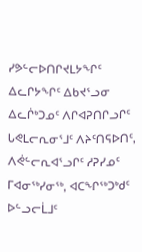ᓯᕗᓪᓕᐅᑎᒋᔪᒪᔭᖏᑦ ᐃᓚᒋᔭᖏᑦ ᐃᑲᔪᕐᓗᓂ ᐃᓚᒌᒃᑐᓄᑦ ᐱᒋᐊᕈᑎᒋᓗᒋᑦ ᒐᕙᒪᓕᕆᓂᕐᒧᑦ ᐱᔨᑦᑎᕋᐅᑎᑦ, ᐱᕚᓪᓕᕆᐊᕐᓗᒋᑦ ᓱᕈᓯᓄᑦ ᒥᐊᓂᖅᓯᓂᖅ, ᐊᑕᖏᖅᑐᒃᑯᑦ ᐅᓪᓗᓕᒫᒧᑦ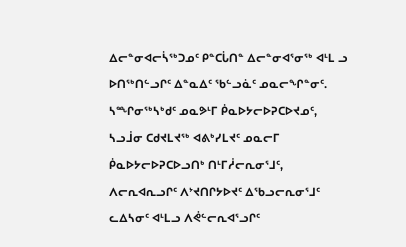ᐃᓕᓐᓂᐊᓕᓵᖅᑐᓄᑦ ᑭᓐᑕᒑᑎᓐ ᐃᓕᓐᓂᐊᕐᓂᖅ ᐊᒻᒪ ᓗ ᐅᑎᖅᑎᓪᓗᒋᑦ ᐃᓐᓇᐃᑦ ᖃᓪᓗᓈᑦ ᓄᓇᓕᖏᓐᓂᑦ.
ᓴᙱᓂᖅᓴᒃᑯᑦ ᓄᓇᕗᒻᒥ ᑮᓇᐅᔭᓕᐅᕈᑕᐅᔪᓄᑦ, ᓴᓗᒨᓂ ᑕᑯᔪᒪᔪᖅ ᐊᕕᒃᓯᒪᔪᑦ ᓄᓇᓕᒥ ᑮᓇᐅᔭᓕᐅᕈᑕᐅᓗᑎᒃ ᑎᒻᒥᓲᓕᕆᓂᕐᒧᑦ, ᐱᓕᕆᐊᕆᓗᒋᑦ ᐱᔾᔪᑎᒋᔭᐅᔪᑦ ᐃᖃᓗᓕᕆᓂᕐᒧᑦ ᓚᐃᓴᓂᑦ ᐊᒻᒪᓗ ᐱᕚᓪᓕᕆᐊᕐᓗᒋᑦ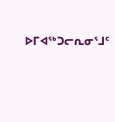ᐅᒥᐊᖅᑐᓕᕆᓂᕐᒧᑦ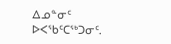ᐃᓄᓐᓂᑦ ᐅᐸᖃᑦᑕᖅᑐᓂᑦ.